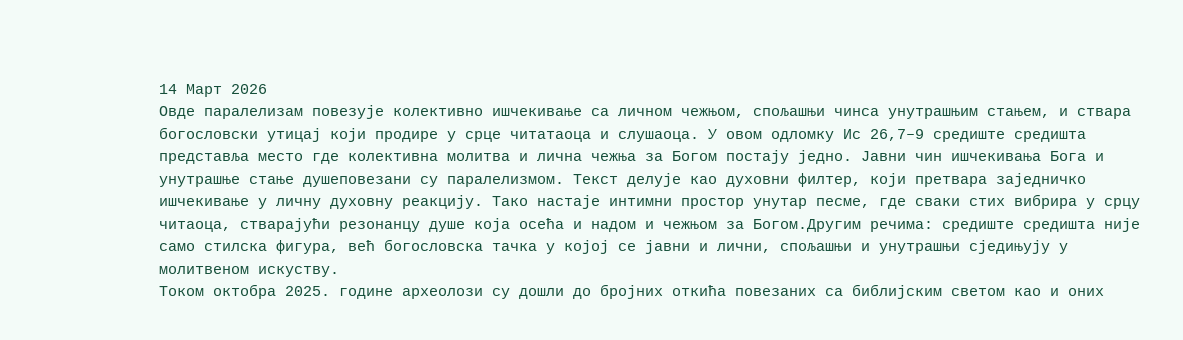14 Март 2026
Овде паралелизам повезује колективно ишчекивање са личном чежњом, спољашњи чинса унутрашњим стањем, и ствара богословски утицај који продире у срце читатаоца и слушаоца. У овом одломку Ис 26,7–9 средиште средишта представља место где колективна молитва и лична чежња за Богом постају једно. Јавни чин ишчекивања Бога и унутрашње стање душеповезани су паралелизмом. Текст делује као духовни филтер, који претвара заједничко ишчекивање у личну духовну реакцију. Тако настаје интимни простор унутар песме, где сваки стих вибрира у срцу читаоца, стварајући резонанцу душе која осећа и надом и чежњом за Богом.Другим речима: средиште средишта није само стилска фигура, већ богословска тачка у којој се јавни и лични, спољашњи и унутрашњи сједињују у молитвеном искуству.
Tоком октобра 2025. године археолози су дошли до бројних откића повезаних са библијским светом као и оних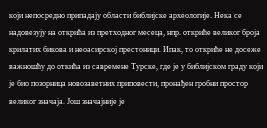који непосредно припадају области библијске археологије. Нека се надовезују на открића из претходног месеца, нпр. откриће великог броја крилатих бикова и неоасирској престоници. Ипак, то откриће не досеже важношћу до откића из савремене Турске, где је у библијском граду који је био позорница новозаветних приповести, пронађен гробни простор великог значаја. Још значајније је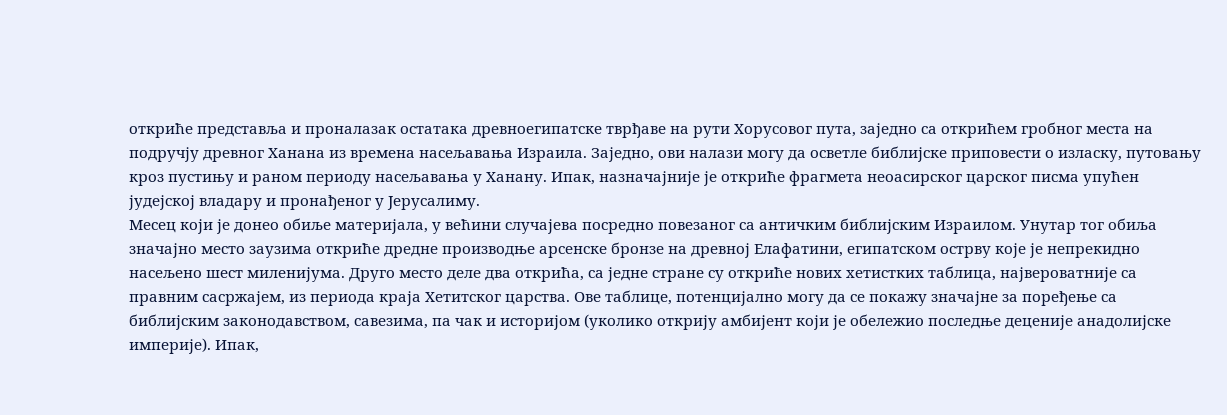откриће представља и проналазак остатака древноегипатске тврђаве на рути Хорусовог пута, заједно са открићем гробног места на подручју древног Ханана из времена насељавања Израила. Заједно, ови налази могу да осветле библијске приповести о изласку, путовању кроз пустињу и раном периоду насељавања у Ханану. Ипак, назначајније је откриће фрагмета неоасирског царског писма упућен јудејској владару и пронађеног у Јерусалиму.
Месец који је донео обиље материјала, у већини случајева посредно повезаног са античким библијским Израилом. Унутар тог обиља значајно место заузима откриће дредне производње арсенске бронзе на древној Елафатини, египатском острву које је непрекидно насељено шест миленијума. Друго место деле два открића, са једне стране су откриће нових хетистких таблица, највероватније са правним сасржајем, из периода краја Хетитског царства. Ове таблице, потенцијално могу да се покажу значајне за поређење са библијским законодавством, савезима, па чак и историјом (уколико открију амбијент који је обележио последње деценије анадолијске империје). Ипак,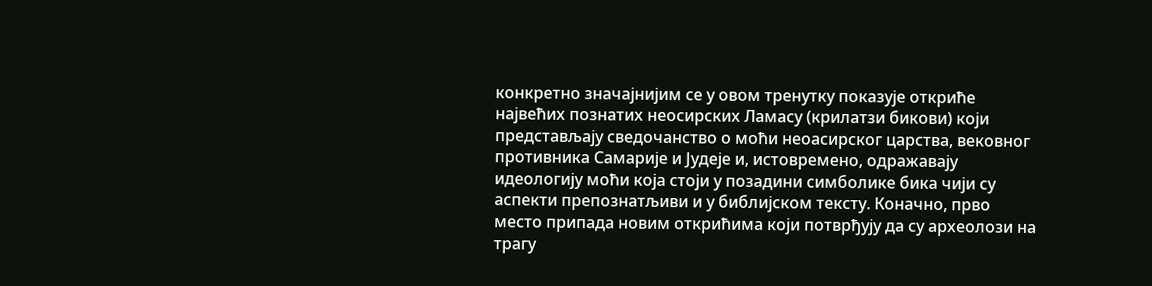конкретно значајнијим се у овом тренутку показује откриће највећих познатих неосирских Ламасу (крилатзи бикови) који представљају сведочанство о моћи неоасирског царства, вековног противника Самарије и Јудеје и, истовремено, одражавају идеологију моћи која стоји у позадини симболике бика чији су аспекти препознатљиви и у библијском тексту. Коначно, прво место припада новим открићима који потврђују да су археолози на трагу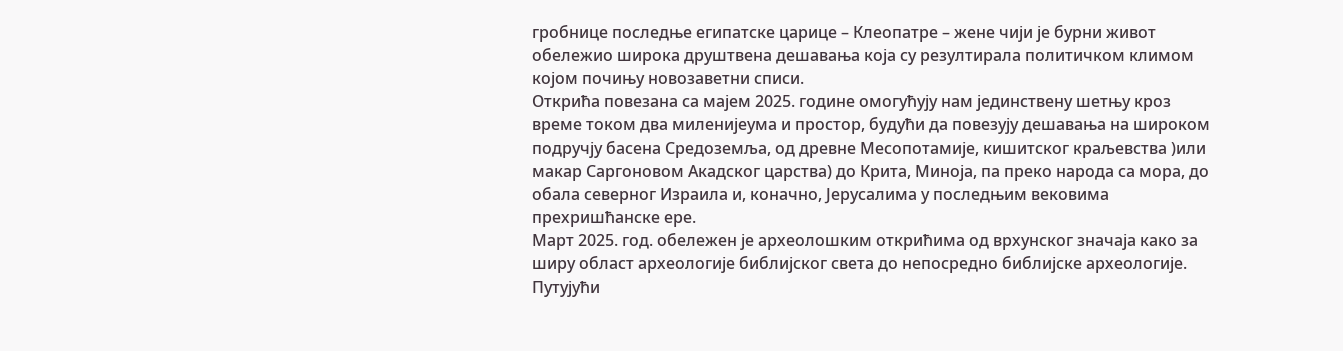гробнице последње египатске царице – Клеопатре – жене чији је бурни живот обележио широка друштвена дешавања која су резултирала политичком климом којом почињу новозаветни списи.
Открића повезана са мајем 2025. године омогућују нам јединствену шетњу кроз време током два миленијеума и простор, будући да повезују дешавања на широком подручју басена Средоземља, од древне Месопотамије, кишитског краљевства )или макар Саргоновом Акадског царства) до Крита, Миноја, па преко народа са мора, до обала северног Израила и, коначно, Јерусалима у последњим вековима прехришћанске ере.
Март 2025. год. обележен је археолошким открићима од врхунског значаја како за ширу област археологије библијског света до непосредно библијске археологије. Путујући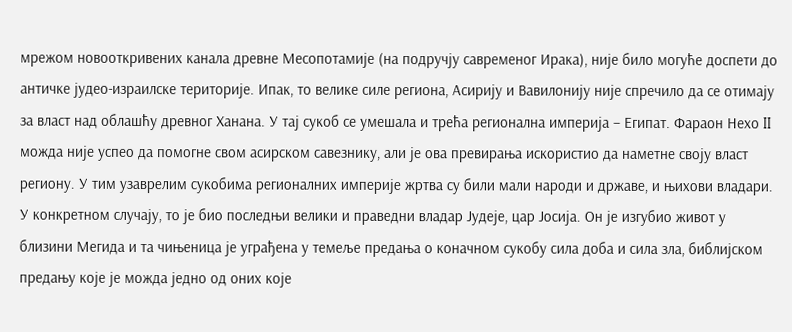мрежом новооткривених канала древне Месопотамије (на подручју савременог Ирака), није било могуће доспети до античке јудео-израилске територије. Ипак, то велике силе региона, Асирију и Вавилонију није спречило да се отимају за власт над облашћу древног Ханана. У тај сукоб се умешала и трећа регионална империја – Египат. Фараон Нехо II можда није успео да помогне свом асирском савезнику, али је ова превирања искористио да наметне своју власт региону. У тим узаврелим сукобима регионалних империје жртва су били мали народи и државе, и њихови владари. У конкретном случају, то је био последњи велики и праведни владар Јудеје, цар Јосија. Он је изгубио живот у близини Мегида и та чињеница је уграђена у темеље предања о коначном сукобу сила доба и сила зла, библијском предању које је можда једно од оних које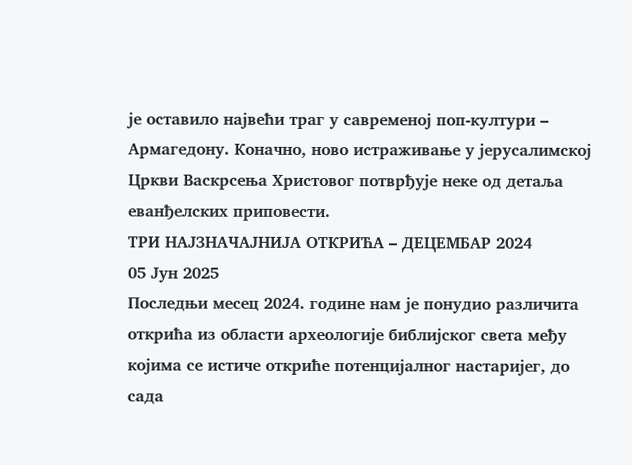је оставило највећи траг у савременој поп-култури – Армагедону. Коначно, ново истраживање у јерусалимској Цркви Васкрсења Христовог потврђује неке од детаља еванђелских приповести.
ТРИ НАЈЗНАЧАЈНИЈА ОТКРИЋА – ДЕЦЕМБАР 2024
05 Јун 2025
Последњи месец 2024. године нам је понудио различита открића из области археологије библијског света међу којима се истиче откриће потенцијалног настаријег, до сада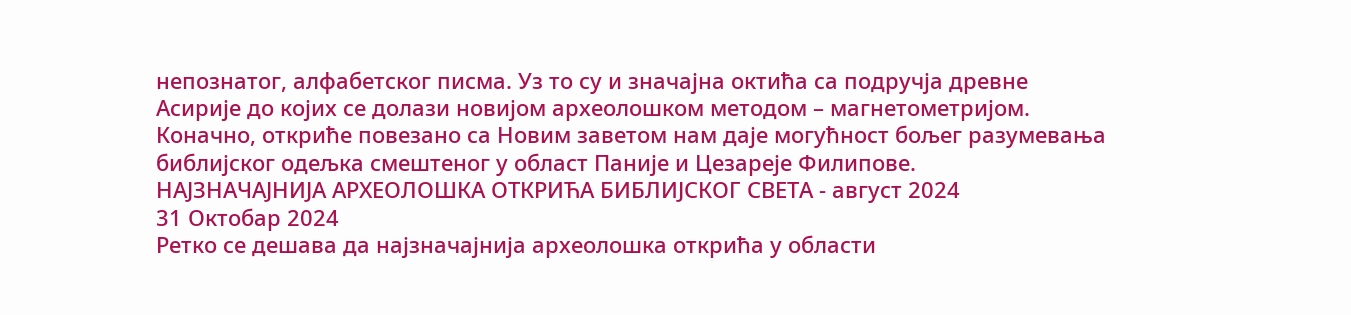непознатог, алфабетског писма. Уз то су и значајна октића са подручја древне Асирије до којих се долази новијом археолошком методом – магнетометријом. Коначно, откриће повезано са Новим заветом нам даје могућност бољег разумевања библијског одељка смештеног у област Паније и Цезареје Филипове.
НАЈЗНАЧАЈНИЈА АРХЕОЛОШКА ОТКРИЋА БИБЛИЈСКОГ СВЕТА - август 2024
31 Октобар 2024
Ретко се дешава да најзначајнија археолошка открића у области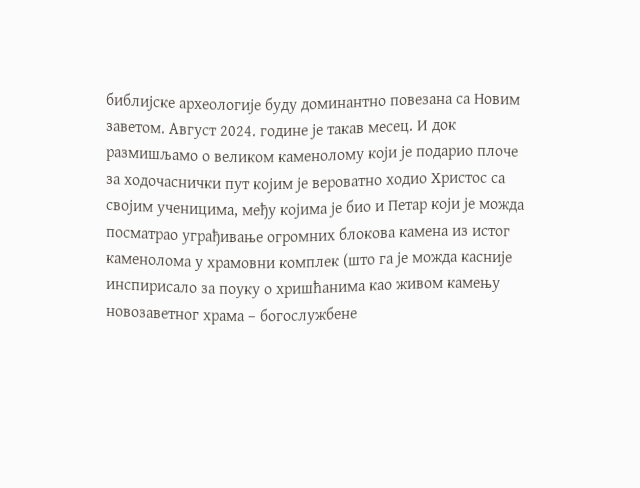библијске археологије буду доминантно повезана са Новим заветом. Август 2024. године је такав месец. И док размишљамо о великом каменолому који је подарио плоче за ходочаснички пут којим је вероватно ходио Христос са својим ученицима, међу којима је био и Петар који је можда посматрао уграђивање огромних блокова камена из истог каменолома у храмовни комплек (што га је можда касније инспирисало за поуку о хришћанима као живом камењу новозаветног храма – богослужбене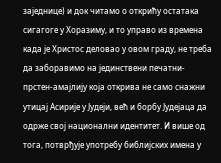заједнице) и док читамо о открићу остатака сигагоге у Хоразиму, и то управо из времена када је Христос деловао у овом граду, не треба да заборавимо на јединствени печатни-прстен-амајлију која открива не само снажни утицај Асирије у Јудеји, већ и борбу Јудејаца да одрже свој национални идентитет. И више од тога, потврђује употребу библијских имена у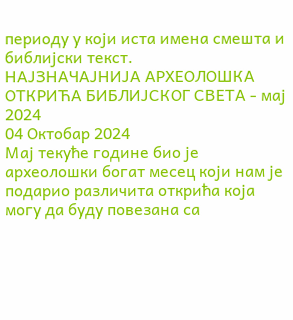периоду у који иста имена смешта и библијски текст.
НАЈЗНАЧАЈНИЈА АРХЕОЛОШКА ОТКРИЋА БИБЛИЈСКОГ СВЕТА - мај 2024
04 Октобар 2024
Мај текуће године био је археолошки богат месец који нам је подарио различита открића која могу да буду повезана са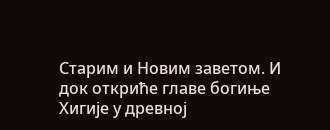Старим и Новим заветом. И док откриће главе богиње Хигије у древној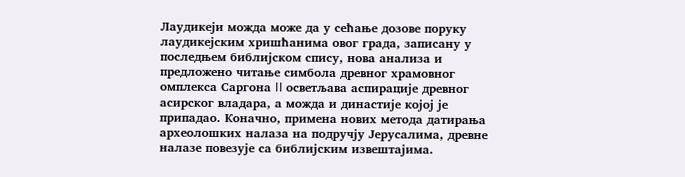Лаудикеји можда може да у сећање дозове поруку лаудикејским хришћанима овог града, записану у последњем библијском спису, нова анализа и предложено читање симбола древног храмовног омплекса Саргона II осветљава аспирације древног асирског владара, а можда и династије којој је припадао. Коначно, примена нових метода датирања археолошких налаза на подручју Јерусалима, древне налазе повезује са библијским извештајима.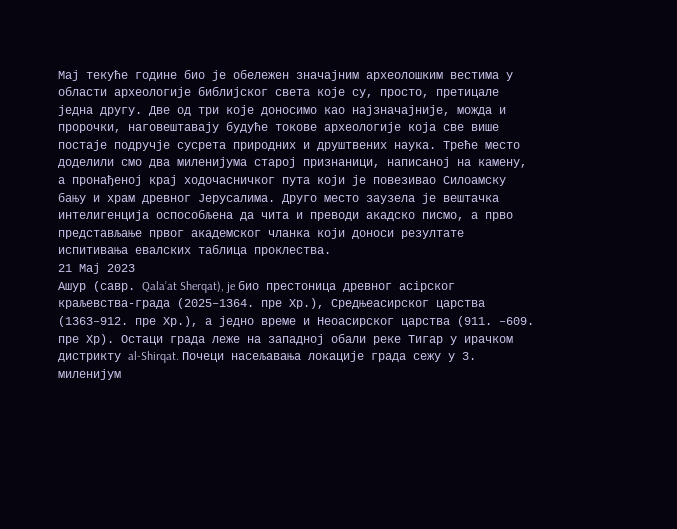Мај текуће године био је обележен значајним археолошким вестима у области археологије библијског света које су, просто, претицале једна другу. Две од три које доносимо као најзначајније, можда и пророчки, наговештавају будуће токове археологије која све више постаје подручје сусрета природних и друштвених наука. Треће место доделили смо два миленијума старој признаници, написаној на камену, а пронађеној крај ходочасничког пута који је повезивао Силоамску бању и храм древног Јерусалима. Друго место заузела је вештачка интелигенција оспособљена да чита и преводи акадско писмо, а прво представљање првог академског чланка који доноси резултате испитивања eвалских таблица проклества.
21 Мај 2023
Ашур (савр. Qala’at Sherqat), je био престоница древног асiрског краљевства-града (2025–1364. пре Хр.), Средњеасирског царства (1363–912. пре Хр.), а једно време и Неоасирског царства (911. –609. пре Хр). Остаци града леже на западној обали реке Тигар у ирачком дистрикту al-Shirqat. Почеци насељавања локације града сежу у 3. миленијум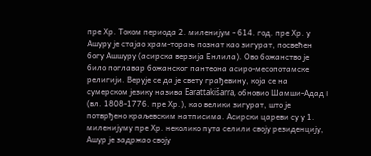пре Хр. Током периода 2. миленијум - 614. год. пре Хр. у Ашуру је стајао храм-торањ познат као зигурат, посвећен богу Ашшуру (асирска верзија Енлила). Ово божанство је било поглавар божанског пантеона асиро-месопотамске религији. Верује се да је свету грађевину, која се на сумерском језику назива Earattakišarra, обновио Шамши-Адад I (вл. 1808-1776. пре Хр.), као велики зигурат, што је потврђено краљевским натписима. Асирски цареви су у 1. миленијуму пре Хр. неколико пута селили своју резиденцију, Ашур је задржао своју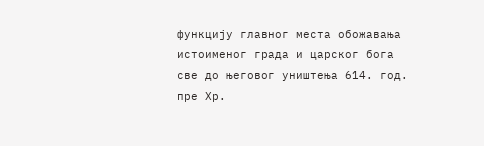функцију главног места обожавања истоименог града и царског бога све до његовог уништења 614. год. пре Хр.